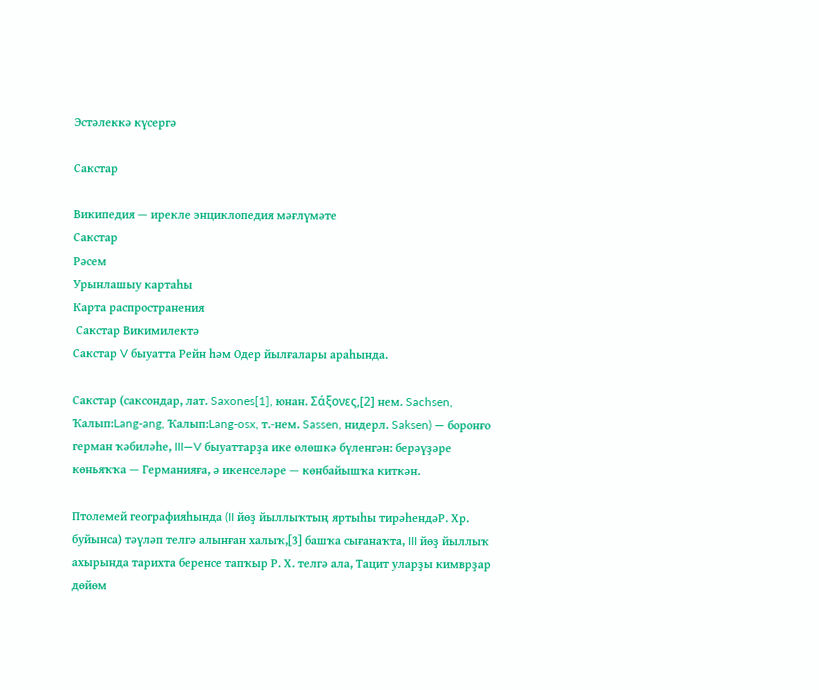Эстәлеккә күсергә

Сакстар

Википедия — ирекле энциклопедия мәғлүмәте
Сакстар
Рәсем
Урынлашыу картаһы
Карта распространения
 Сакстар Викимилектә
Сакстар V быуатта Рейн һәм Одер йылғалары араһында.

Сакстар (саксондар, лат. Saxones[1], юнан. Σάξονες,[2] нем. Sachsen, Ҡалып:Lang-ang, Ҡалып:Lang-osx, т.-нем. Sassen, нидерл. Saksen) — боронғо герман ҡәбиләһе, III—V быуаттарҙа ике өлөшкә бүленгән: берәүҙәре көньяҡҡа — Германияға, ә икенселәре — көнбайышҡа киткән.

Птолемей географияһында (II йөҙ йыллыҡтың яртыһы тирәһендәР. Хр. буйынса) тәүләп телгә алынған халыҡ,[3] башҡа сығанаҡта, III йөҙ йыллыҡ ахырында тарихта беренсе тапҡыр Р. Х. телгә ала, Тацит уларҙы кимврҙар дөйөм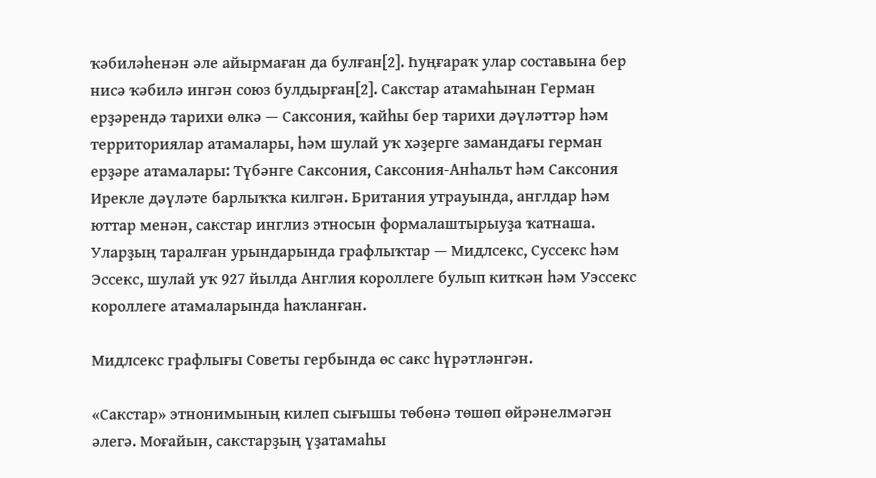ҡәбиләһенән әле айырмаған да булған[2]. Һуңғараҡ улар составына бер нисә ҡәбилә ингән союз булдырған[2]. Сакстар атамаһынан Герман ерҙәрендә тарихи өлкә — Саксония, ҡайһы бер тарихи дәүләттәр һәм территориялар атамалары, һәм шулай уҡ хәҙерге замандағы герман ерҙәре атамалары: Түбәнге Саксония, Саксония-Анһальт һәм Саксония Ирекле дәүләте барлыҡҡа килгән. Британия утрауында, англдар һәм юттар менән, сакстар инглиз этносын формалаштырыуҙа ҡатнаша. Уларҙың таралған урындарында графлыҡтар — Мидлсекс, Суссекс һәм Эссекс, шулай уҡ 927 йылда Англия короллеге булып киткән һәм Уэссекс короллеге атамаларында һаҡланған.

Мидлсекс графлығы Советы гербында өс сакс һүрәтләнгән.

«Сакстар» этнонимының килеп сығышы төбөнә төшөп өйрәнелмәгән әлегә. Моғайын, сакстарҙың үҙатамаһы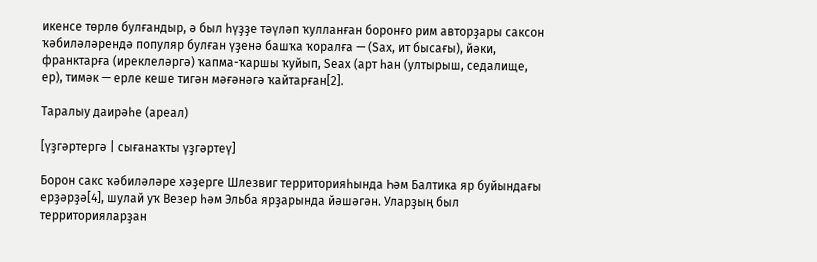икенсе төрлө булғандыр, ә был һүҙҙе тәүләп ҡулланған боронғо рим авторҙары саксон ҡәбиләләрендә популяр булған үҙенә башҡа ҡоралға — (Sax, ит бысағы), йәки, франктарға (иреклеләргә) ҡапма-ҡаршы ҡуйып, Seax (арт һан (ултырыш, седалище, ер), тимәк — ерле кеше тигән мәғәнәгә ҡайтарған[2].

Таралыу даирәһе (ареал)

[үҙгәртергә | сығанаҡты үҙгәртеү]

Борон сакс ҡәбиләләре хәҙерге Шлезвиг территорияһында Һәм Балтика яр буйындағы ерҙәрҙә[4], шулай уҡ Везер һәм Эльба ярҙарында йәшәгән. Уларҙың был территорияларҙан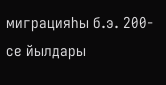миграцияһы б.э. 200-се йылдары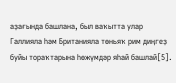аҙағында башлана, был ваҡытта улар Галлияла һәм Британияла төньяҡ рим диңгеҙ буйы тораҡтарына һөжүмдәр яһай башлай[5].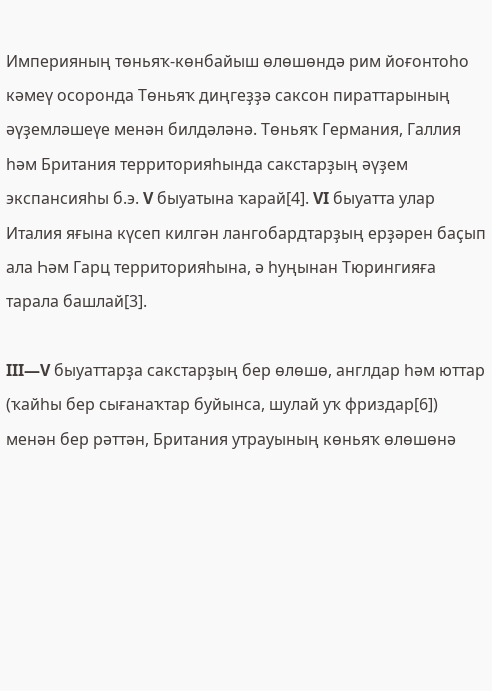Империяның төньяҡ-көнбайыш өлөшөндә рим йоғонтоһо кәмеү осоронда Төньяҡ диңгеҙҙә саксон пираттарының әүҙемләшеүе менән билдәләнә. Төньяҡ Германия, Галлия һәм Британия территорияһында сакстарҙың әүҙем экспансияһы б.э. V быуатына ҡарай[4]. VI быуатта улар Италия яғына күсеп килгән лангобардтарҙың ерҙәрен баҫып ала Һәм Гарц территорияһына, ә һуңынан Тюрингияға тарала башлай[3].

III—V быуаттарҙа сакстарҙың бер өлөшө, англдар һәм юттар (ҡайһы бер сығанаҡтар буйынса, шулай уҡ фриздар[6]) менән бер рәттән, Британия утрауының көньяҡ өлөшөнә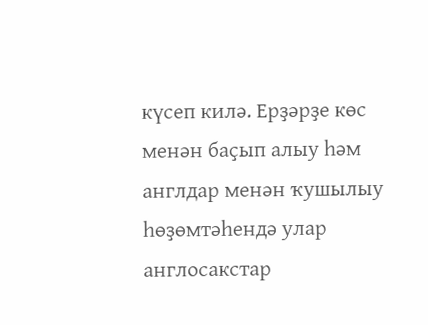күсеп килә. Ерҙәрҙе көс менән баҫып алыу һәм англдар менән ҡушылыу һөҙөмтәһендә улар англосакстар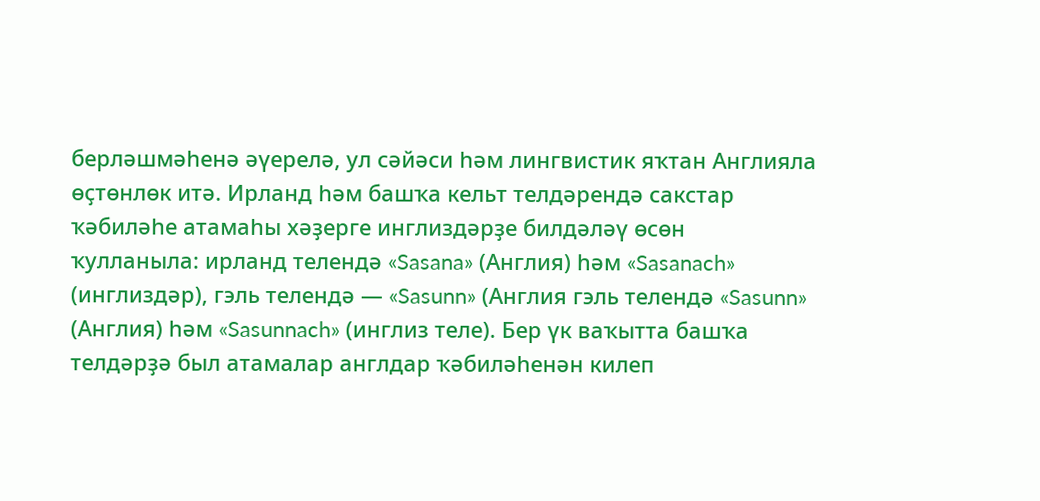берләшмәһенә әүерелә, ул сәйәси һәм лингвистик яҡтан Англияла өҫтөнлөк итә. Ирланд һәм башҡа кельт телдәрендә сакстар ҡәбиләһе атамаһы хәҙерге инглиздәрҙе билдәләү өсөн ҡулланыла: ирланд телендә «Sasana» (Англия) һәм «Sasanach» (инглиздәр), гэль телендә — «Sasunn» (Англия гэль телендә «Sasunn» (Англия) һәм «Sasunnach» (инглиз теле). Бер үк ваҡытта башҡа телдәрҙә был атамалар англдар ҡәбиләһенән килеп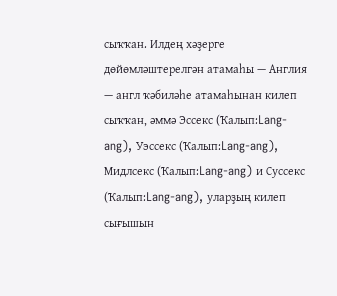сыҡҡан. Илдең хәҙерге дөйөмләштерелгән атамаһы — Англия — англ ҡәбиләһе атамаһынан килеп сыҡҡан, әммә Эссекс (Ҡалып:Lang-ang), Уэссекс (Ҡалып:Lang-ang), Мидлсекс (Ҡалып:Lang-ang) и Суссекс (Ҡалып:Lang-ang), уларҙың килеп сығышын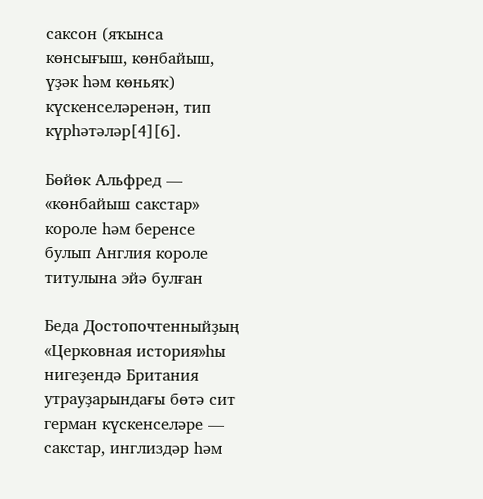саксон (яҡынса көнсығыш, көнбайыш, үҙәк һәм көньяҡ) күскенселәренән, тип күрһәтәләр[4][6].

Бөйөк Альфред — «көнбайыш сакстар» короле һәм беренсе булып Англия короле титулына эйә булған

Беда Достопочтенныйҙың «Церковная история»һы нигеҙендә Британия утрауҙарындағы бөтә сит герман күскенселәре — сакстар, инглиздәр һәм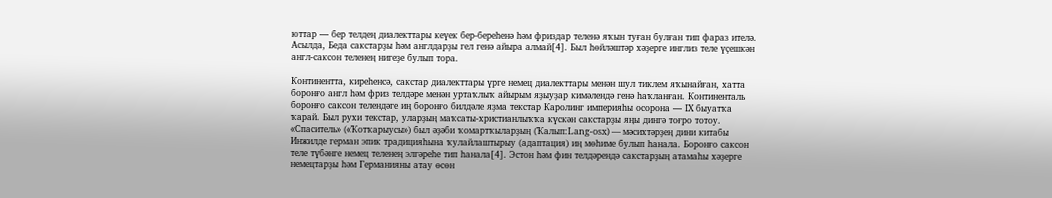юттар — бер телдең диалекттары кеүек бер-береһенә һәм фриздар теленә яҡын туған булған тип фараз ителә. Асылда, Беда сакстарҙы һәм англдарҙы гел генә айыра алмай[4]. Был һөйләштәр хәҙерге инглиз теле үҫешкән англ-саксон теленең нигеҙе булып тора.

Континентта, киреһенсә, сакстар диалекттары үрге немец диалекттары менән шул тиклем яҡынайған, хатта боронғо англ һәм фриз телдәре менән уртаҡлыҡ айырым яҙыуҙар кимәлендә генә һаҡланған. Континенталь боронғо саксон телендәге иң боронғо билдәле яҙма текстар Каролинг империяһы осорона — IX быуатҡа ҡарай. Был рухи текстар, уларҙың маҡсаты-христианлыҡҡа күскән сакстарҙы яңы дингә тоғро тотоу. «Спаситель» («Ҡотҡарыусы») был әҙәби ҡомартҡыларҙың (Ҡалып:Lang-osx) — мәсихтәрҙең дини китабы Инжилде герман эпик традицияһына ҡулайлаштырыу (адаптация) иң мөһиме булып һанала. Боронғо саксон теле түбәнге немец теленең элгәреһе тип һанала[4]. Эстон һәм фин телдәрендә сакстарҙың атамаһы хәҙерге немецтарҙы һәм Германияны атау өсөн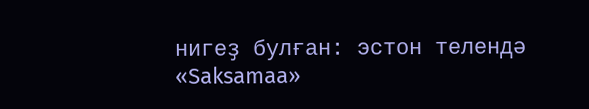нигеҙ булған: эстон телендә «Saksamaa»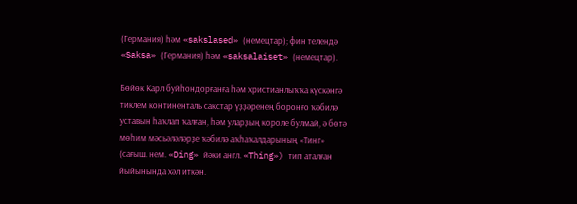(Германия) һәм «sakslased» (немецтар); фин телендә «Saksa» (Германия) һәм «saksalaiset» (немецтар).

Бөйөк Карл буйһондорғанға һәм христианлыҡҡа күскәнгә тиклем континенталь сакстар үҙҙәренең боронғо ҡәбилә уставын һаҡлап ҡалған, һәм уларҙың короле булмай, ә бөтә мөһим мәсьәләләрҙе ҡәбилә аҡһаҡалдарының «Тинг» (сағыш. нем. «Ding» йәки англ. «Thing») тип аталған йыйынында хәл иткән.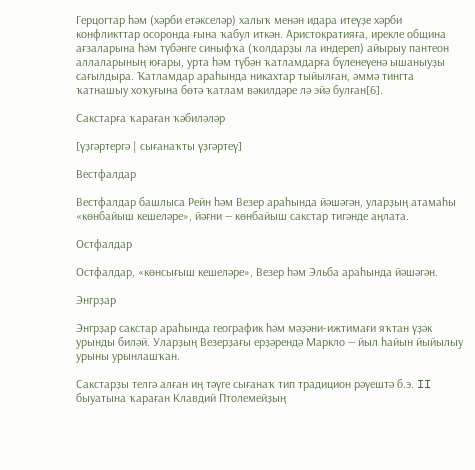Герцогтар һәм (хәрби етәкселәр) халыҡ менән идара итеүҙе хәрби конфликттар осоронда ғына ҡабул иткән. Аристократияға, ирекле община ағзаларына һәм түбәнге синыфҡа (ҡолдарҙы ла индереп) айырыу пантеон аллаларының юғары, урта һәм түбән ҡатламдарға бүленеүенә ышаныуҙы сағылдыра. Ҡатламдар араһында никахтар тыйылған, әммә тингта ҡатнашыу хоҡуғына бөтә ҡатлам вәкилдәре лә эйә булған[6].

Сакстарға ҡараған ҡәбиләләр

[үҙгәртергә | сығанаҡты үҙгәртеү]

Вестфалдар

Вестфалдар башлыса Рейн һәм Везер араһында йәшәгән, уларҙың атамаһы «көнбайыш кешеләре», йәғни — көнбайыш сакстар тигәнде аңлата.

Остфалдар

Остфалдар, «көнсығыш кешеләре», Везер һәм Эльба араһында йәшәгән.

Энгрҙар

Энгрҙар сакстар араһында географик һәм мәҙәни-ижтимағи яҡтан үҙәк урынды биләй. Уларҙың Везерҙағы ерҙәрендә Маркло — йыл һайын йыйылыу урыны урынлашҡан.

Сакстарҙы телгә алған иң тәүге сығанаҡ тип традицион рәүештә б.э. II быуатына ҡараған Клавдий Птолемейҙың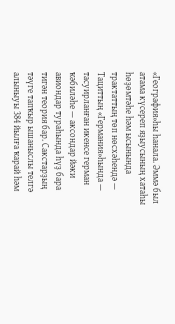«География»һы һанала. Әммә был атама күсереп яҙыусының хатаһы һөҙөмтәһе һәм ысынында трактаттың төп нөсхәһендә — Тациттың «Германия»һында — тасуирланған икенсе герман ҡәбиләһе — аксондар йәки авиондар тураһында һүҙ бара тигән теория бар. Сакстарҙың тәүге тапҡыр ышаныслы телгә алыныуы 384 йылға ҡарай һәм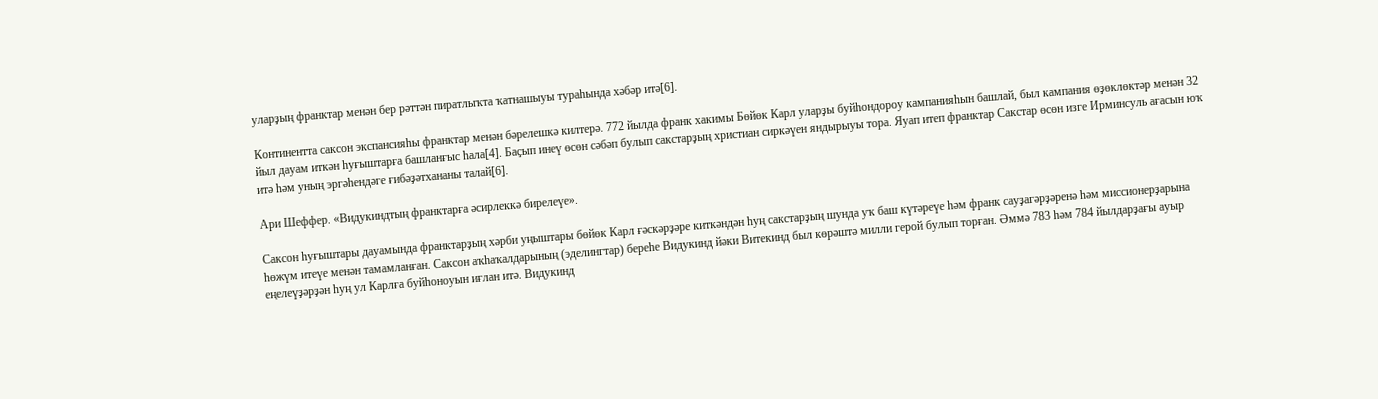уларҙың франктар менән бер рәттән пиратлыҡта ҡатнашыуы тураһында хәбәр итә[6].

Континентта саксон экспансияһы франктар менән бәрелешкә килтерә. 772 йылда франк хакимы Бөйөк Карл уларҙы буйһондороу кампанияһын башлай, был кампания өҙөклөктәр менән 32 йыл дауам иткән һуғыштарға башланғыс һала[4]. Баҫып инеү өсөн сәбәп булып сакстарҙың христиан сиркәүен яндырыуы тора. Яуап итеп франктар Сакстар өсөн изге Ирминсуль ағасын юҡ итә һәм уның эргәһендәге ғибәҙәтхананы талай[6].

Ари Шеффер. «Видукиндтың франктарға әсирлеккә бирелеүе».

Саксон һуғыштары дауамында франктарҙың хәрби уңыштары бөйөк Карл ғәскәрҙәре киткәндән һуң сакстарҙың шунда уҡ баш күтәреүе һәм франк сауҙагәрҙәренә һәм миссионерҙарына һөжүм итеүе менән тамамланған. Саксон аҡһаҡалдарының (эделингтар) береһе Видукинд йәки Витекинд был көрәштә милли герой булып торған. Әммә 783 һәм 784 йылдарҙағы ауыр еңелеүҙәрҙән һуң ул Карлға буйһоноуын иғлан итә. Видукинд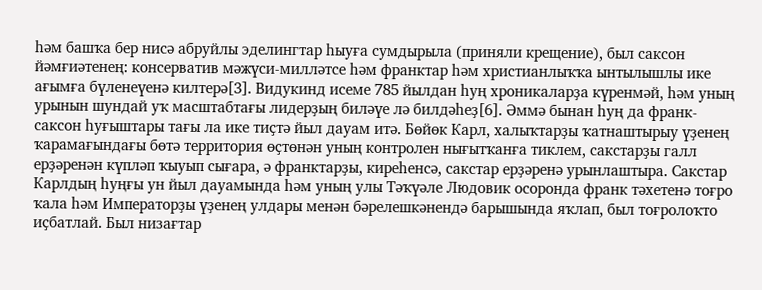һәм башҡа бер нисә абруйлы эделингтар һыуға сумдырыла (приняли крещение), был саксон йәмғиәтенең: консерватив мәжүси-милләтсе һәм франктар һәм христианлыҡҡа ынтылышлы ике ағымға бүленеүенә килтерә[3]. Видукинд исеме 785 йылдан һуң хроникаларҙа күренмәй, һәм уның урынын шундай уҡ масштабтағы лидерҙың биләүе лә билдәһеҙ[6]. Әммә бынан һуң да франк-саксон һуғыштары тағы ла ике тиҫтә йыл дауам итә. Бөйөк Карл, халыҡтарҙы ҡатнаштырыу үҙенең ҡарамағындағы бөтә территория өҫтөнән уның контролен нығытҡанға тиклем, сакстарҙы галл ерҙәренән күпләп ҡыуып сығара, ә франктарҙы, киреһенсә, сакстар ерҙәренә урынлаштыра. Сакстар Карлдың һуңғы ун йыл дауамында һәм уның улы Тәҡүәле Людовик осоронда франк тәхетенә тоғро ҡала һәм Императорҙы үҙенең улдары менән бәрелешкәнендә барышында яҡлап, был тоғролоҡто иҫбатлай. Был низағтар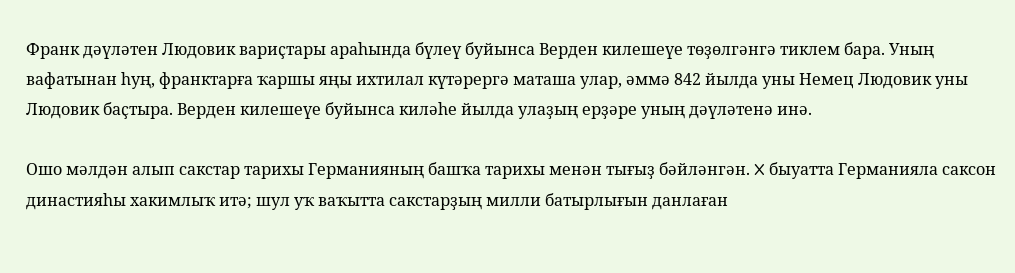Франк дәүләтен Людовик вариҫтары араһында бүлеү буйынса Верден килешеүе төҙөлгәнгә тиклем бара. Уның вафатынан һуң, франктарға ҡаршы яңы ихтилал күтәрергә маташа улар, әммә 842 йылда уны Немец Людовик уны Людовик баҫтыра. Верден килешеүе буйынса киләһе йылда улаҙың ерҙәре уның дәүләтенә инә.

Ошо мәлдән алып сакстар тарихы Германияның башҡа тарихы менән тығыҙ бәйләнгән. X быуатта Германияла саксон династияһы хакимлыҡ итә; шул уҡ ваҡытта сакстарҙың милли батырлығын данлаған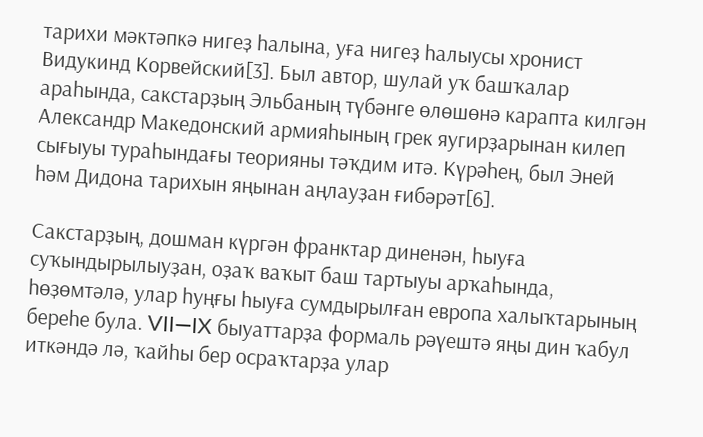тарихи мәктәпкә нигеҙ һалына, уға нигеҙ һалыусы хронист Видукинд Корвейский[3]. Был автор, шулай уҡ башҡалар араһында, сакстарҙың Эльбаның түбәнге өлөшөнә карапта килгән Александр Македонский армияһының грек яугирҙарынан килеп сығыуы тураһындағы теорияны тәҡдим итә. Күрәһең, был Эней һәм Дидона тарихын яңынан аңлауҙан ғибәрәт[6].

Сакстарҙың, дошман күргән франктар диненән, һыуға суҡындырылыуҙан, оҙаҡ ваҡыт баш тартыуы арҡаһында, һөҙөмтәлә, улар һуңғы һыуға сумдырылған европа халыҡтарының береһе була. VII—IX быуаттарҙа формаль рәүештә яңы дин ҡабул иткәндә лә, ҡайһы бер осраҡтарҙа улар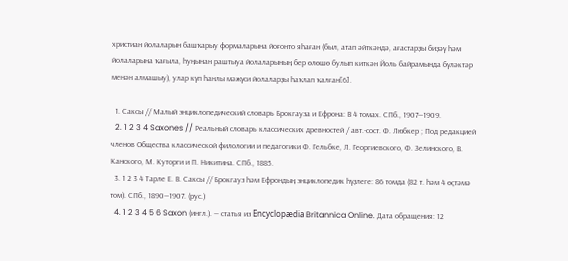христиан йолаларын башҡарыу формаларына йоғонто яһаған (был, атап әйткәндә, ағастарҙы биҙәү һәм йолаларына ҡағыла, һуңынан раштыуа йолаларының бер өлөшө булып киткән Йоль байрамында бүләктәр менән алмашыу), улар күп һанлы мәжүси йолаларҙы һаҡлап ҡалған[6].

  1. Саксы // Малый энциклопедический словарь Брокгауза и Ефрона: В 4 томах. СПб., 1907—1909.
  2. 1 2 3 4 Saxones // Реальный словарь классических древностей / авт.-сост. Ф. Любкер ; Под редакцией членов Общества классической филологии и педагогики Ф. Гельбке, Л. Георгиевского, Ф. Зелинского, В. Канского, М. Куторги и П. Никитина. СПб., 1885.
  3. 1 2 3 4 Тарле Е. В. Саксы // Брокгауз һәм Ефрондың энциклопедик һүҙлеге: 86 томда (82 т. һәм 4 өҫтәмә том). СПб., 1890—1907. (рус.)
  4. 1 2 3 4 5 6 Saxon (ингл.). — статья из Encyclopædia Britannica Online. Дата обращения: 12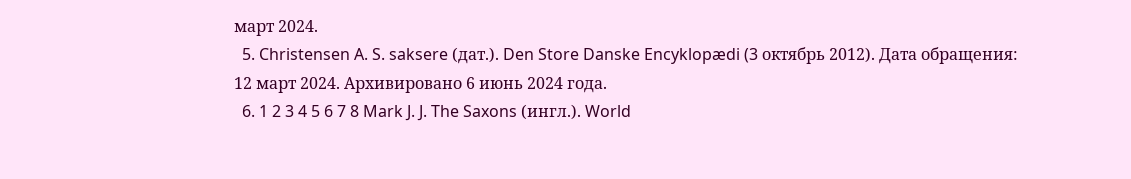март 2024.
  5. Christensen A. S. saksere (дат.). Den Store Danske Encyklopædi (3 октябрь 2012). Дата обращения: 12 март 2024. Архивировано 6 июнь 2024 года.
  6. 1 2 3 4 5 6 7 8 Mark J. J. The Saxons (ингл.). World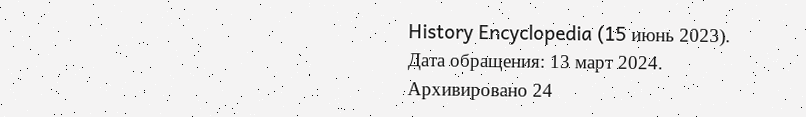History Encyclopedia (15 июнь 2023). Дата обращения: 13 март 2024. Архивировано 24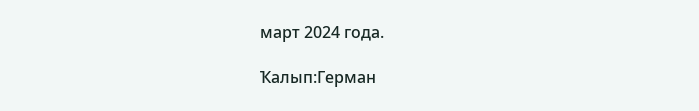март 2024 года.

Ҡалып:Герман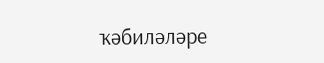ҡәбиләләре